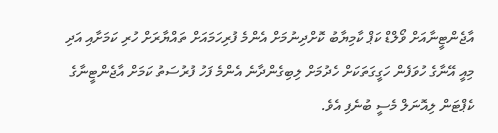އާޖެންޓީނާއަށް ވޯލްޑް ކަޕް ކާމިޔާބު ކޮށްދިނުމަށް އެންމެ ފުރިހަމައަށް ތައްޔާރަށް ހުރި ކަމަށާއި އަދި މިއީ އޭނާގެ ހުވަފެން ހަގީގަތަކަށް ހެދުމަށް ލިބިގެންދާނެ އެންމެ ފަހު ފުރުސަތު ކަމަށް އާޖެންޓީނާގެ ކެޕްޓަން ލިއޮނަލް މެސީ ބުނެފި އެވެ.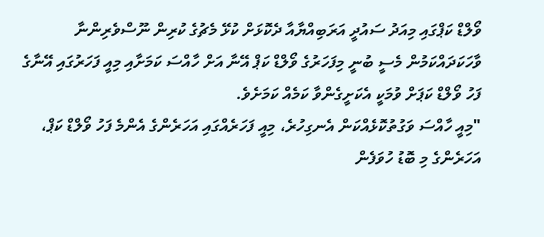ވޯލްޑް ކަޕްގައި މިއަދު ސައުދީ އަރަބިއްޔާއާ ދެކޮޅަށް ކުޅޭ މެޗުގެ ކުރިން ނޫސްވެރިންނާ ވާހަކަދައްކަމުން މެސީ ބުނީ މިފަހަރުގެ ވޯލްޑް ކަޕް އޭނާ އަށް ހާއްސަ ކަމަށާއި މިއީ ފަހަރުގައި އޭނާގެ ފަހު ވޯލްޑް ކަޕަށް ވުމަކީ އެކަށީގެންވާ ކަމެއް ކަމަށެވެ.
"މިއީ ހާއްސަ ވަގުތުކޮޅެއްކަން އެނގިހުރެ، މިއީ ފަހަރެއްގައި އަހަރެންގެ އެންމެ ފަހު ވޯލްޑް ކަޕް، އަހަރެންގެ މި ބޮޑު ހުވަފެން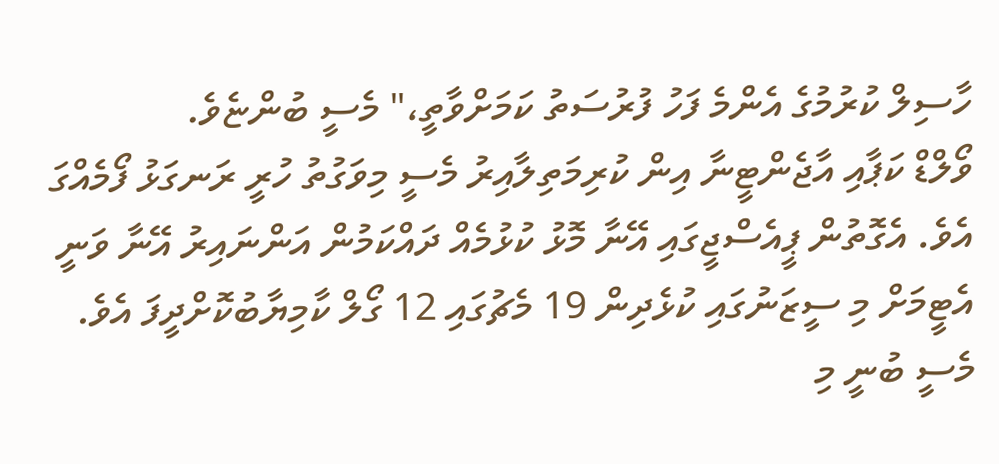ހާސިލް ކުރުމުގެ އެންމެ ފަހު ފުރުސަތު ކަމަށްވާތީ،" މެސީ ބުންޏެވެ.
ވޯލްޑް ކަޕާއި އާޖެންޓީނާ އިން ކުރިމަތިލާއިރު މެސީ މިވަގުތު ހުރީ ރަނގަޅު ފޯމެއްގަ އެވެ. އެގޮތުން ޕީއެސްޖީގައި އޭނާ މޮޅު ކުޅުމެއް ދައްކަމުން އަންނައިރު އޭނާ ވަނީ އެޓީމަށް މި ސީޒަނުގައި ކުޅެދިން 19 މެޗުގައި 12 ގޯލް ކާމިޔާބުކޮށްދީފަ އެވެ.
މެސީ ބުނީ މި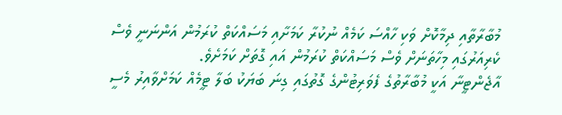މުބާރާތާއި ދިމާކޮށް ވަކި ހާއްސަ ކަމެއް ނުކުރާ ކަމަށާއި މަސައްކަތް ކުރަމުން އަންނަނީ ވެސް ކެރިއަރުގައި މިހާތަނަށް ވެސް މަސައްކަތް ކުރަމުން އައި ގޮތަށް ކަމަށެވެ.
އާޖެންޓީނާ އަކީ މުބާރާތުގެ ފެވަރިޓުންގެ ގޮތުގައި ގިނަ ބަޔަކު ބަލާ ޓީމެއް ކަމަށްވާއިރު މެސީ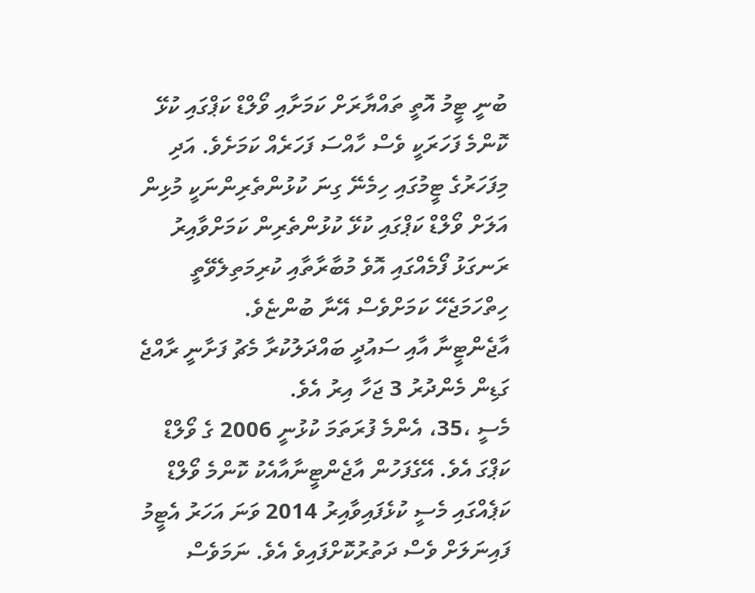ބުނީ ޓީމު އޮތީ ތައްޔާރަށް ކަމަށާއި ވޯލްޑް ކަޕްގައި ކުޅޭ ކޮންމެ ފަހަރަކީ ވެސް ހާއްސަ ފަހަރެއް ކަމަށެވެ. އަދި މިފަހަރުގެ ޓީމުގައި ހިމެނޭ ގިނަ ކުޅުންތެރިންނަކީ މުޅިން އަލަށް ވޯލްޑް ކަޕްގައި ކުޅޭ ކުޅުންތެރިން ކަމަށްވާއިރު ރަނގަޅު ފޯމެއްގައި އޮވެ މުބާރާތާއި ކުރިމަތިލެވޭތީ ހިތްހަމަޖެހޭ ކަމަށްވެސް އޭނާ ބުންޏެވެ.
އާޖެންޓީނާ އާއި ސައުދީ ބައްދަލުކުރާ މެޗު ފަށާނީ ރާއްޖެ ގަޑިން މެންދުރު 3 ޖަހާ އިރު އެވެ.
މެސީ ،35، އެންމެ ފުރަތަމަ ކުޅުނީ 2006 ގެ ވޯލްޑް ކަޕްގަ އެވެ. އޭގެފަހުން އާޖެންޓީނާއާއެކު ކޮންމެ ވޯލްޑް ކަޕެއްގައި މެސީ ކުޅެފައިވާއިރު 2014 ވަނަ އަހަރު އެޓީމު ފައިނަލަށް ވެސް ދަތުރުކޮށްފައިވެ އެވެ. ނަމަވެސް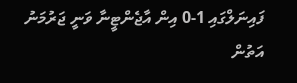ފައިނަލްގައި 1-0 އިން އާޖެންޓީނާ ވަނީ ޖަރުމަނު އަތުން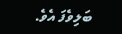ބަލިވެފަ އެވެ.